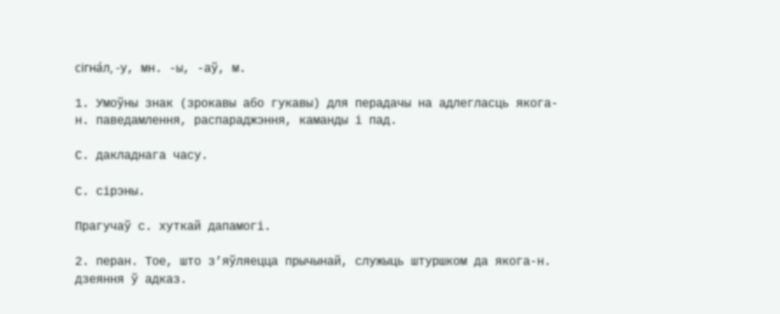сігна́л, -у, мн. -ы, -аў, м.

1. Умоўны знак (зрокавы або гукавы) для перадачы на адлегласць якога-н. паведамлення, распараджэння, каманды і пад.

С. дакладнага часу.

С. сірэны.

Прагучаў с. хуткай дапамогі.

2. перан. Тое, што з’яўляецца прычынай, служыць штуршком да якога-н. дзеяння ў адказ.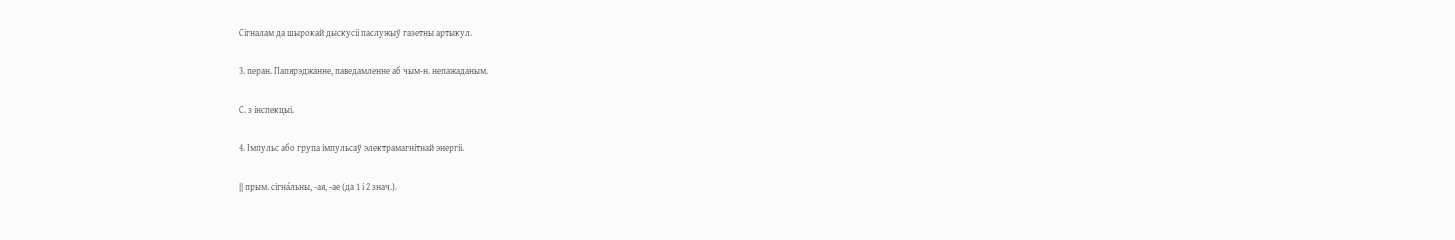Сігналам да шырокай дыскусіі паслужыў газетны артыкул.

3. перан. Папярэджанне, паведамленне аб чым-н. непажаданым.

С. з інспекцыі.

4. Імпульс або група імпульсаў электрамагнітнай энергіі.

|| прым. сігна́льны, -ая, -ае (да 1 і 2 знач.).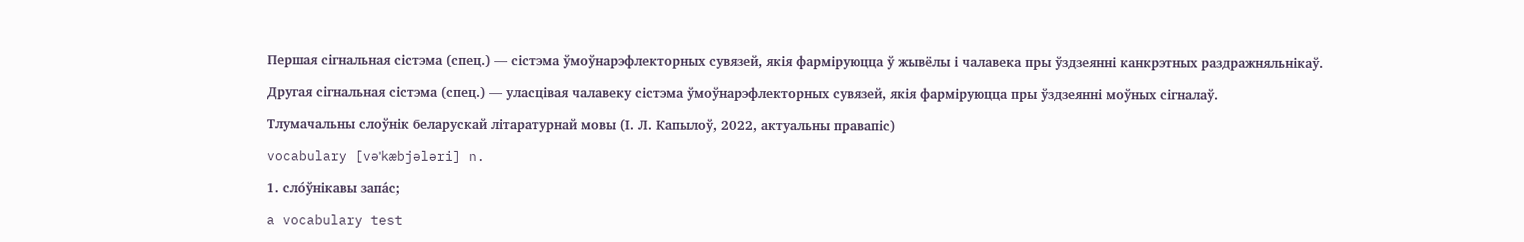Першая сігнальная сістэма (спец.) — сістэма ўмоўнарэфлекторных сувязей, якія фарміруюцца ў жывёлы і чалавека пры ўздзеянні канкрэтных раздражняльнікаў.

Другая сігнальная сістэма (спец.) — уласцівая чалавеку сістэма ўмоўнарэфлекторных сувязей, якія фарміруюцца пры ўздзеянні моўных сігналаў.

Тлумачальны слоўнік беларускай літаратурнай мовы (І. Л. Капылоў, 2022, актуальны правапіс)

vocabulary [vəˈkæbjələri] n.

1. сло́ўнікавы запа́с;

a vocabulary test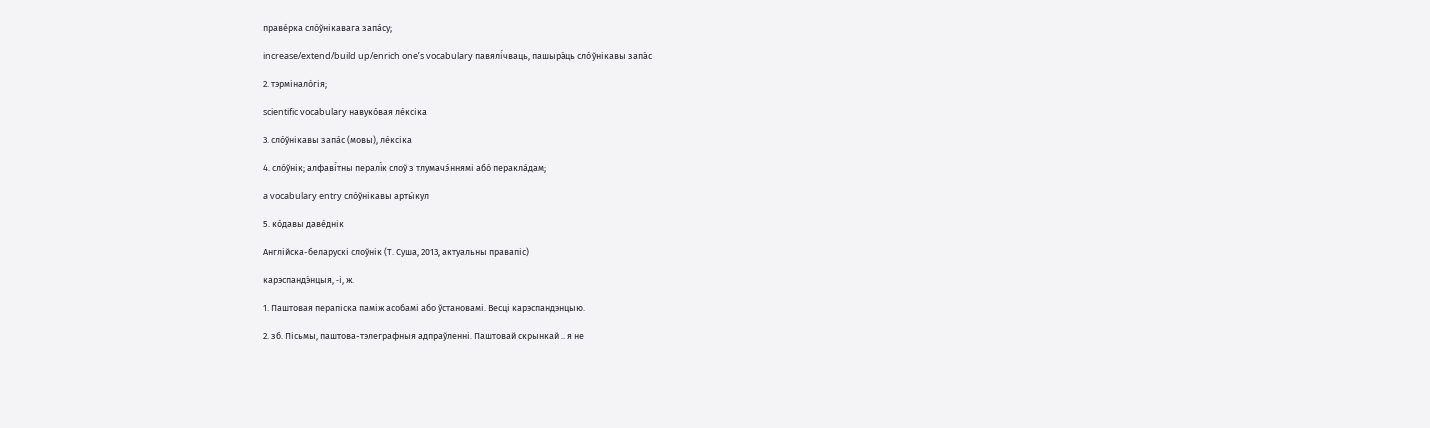праве́рка сло́ўнікавага запа́су;

increase/extend/build up/enrich one’s vocabulary павялі́чваць, пашыра́ць сло́ўнікавы запа́с

2. тэрмінало́гія;

scientific vocabulary навуко́вая ле́ксіка

3. сло́ўнікавы запа́с (мовы), ле́ксіка

4. сло́ўнік; алфаві́тны пералі́к слоў з тлумачэ́ннямі або́ перакла́дам;

a vocabulary entry сло́ўнікавы арты́кул

5. ко́давы даве́днік

Англійска-беларускі слоўнік (Т. Суша, 2013, актуальны правапіс)

карэспандэ́нцыя, ‑і, ж.

1. Паштовая перапіска паміж асобамі або ўстановамі. Весці карэспандэнцыю.

2. зб. Пісьмы, паштова-тэлеграфныя адпраўленні. Паштовай скрынкай .. я не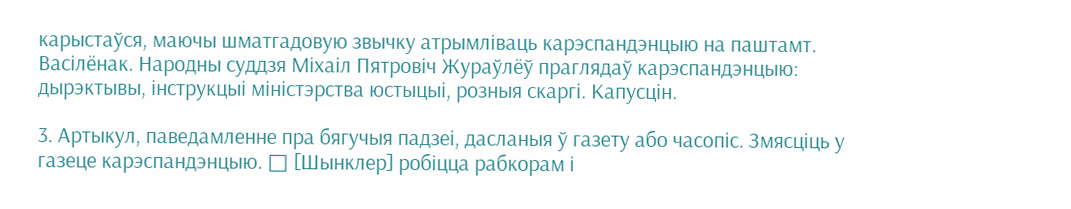карыстаўся, маючы шматгадовую звычку атрымліваць карэспандэнцыю на паштамт. Васілёнак. Народны суддзя Міхаіл Пятровіч Жураўлёў праглядаў карэспандэнцыю: дырэктывы, інструкцыі міністэрства юстыцыі, розныя скаргі. Капусцін.

3. Артыкул, паведамленне пра бягучыя падзеі, дасланыя ў газету або часопіс. Змясціць у газеце карэспандэнцыю. □ [Шынклер] робіцца рабкорам і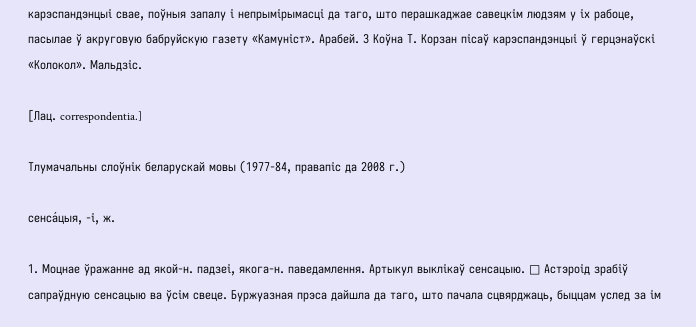карэспандэнцыі свае, поўныя запалу і непрымірымасці да таго, што перашкаджае савецкім людзям у іх рабоце, пасылае ў акруговую бабруйскую газету «Камуніст». Арабей. З Коўна Т. Корзан пісаў карэспандэнцыі ў герцэнаўскі «Колокол». Мальдзіс.

[Лац. correspondentia.]

Тлумачальны слоўнік беларускай мовы (1977-84, правапіс да 2008 г.)

сенса́цыя, ‑і, ж.

1. Моцнае ўражанне ад якой‑н. падзеі, якога‑н. паведамлення. Артыкул выклікаў сенсацыю. □ Астэроід зрабіў сапраўдную сенсацыю ва ўсім свеце. Буржуазная прэса дайшла да таго, што пачала сцвярджаць, быццам услед за ім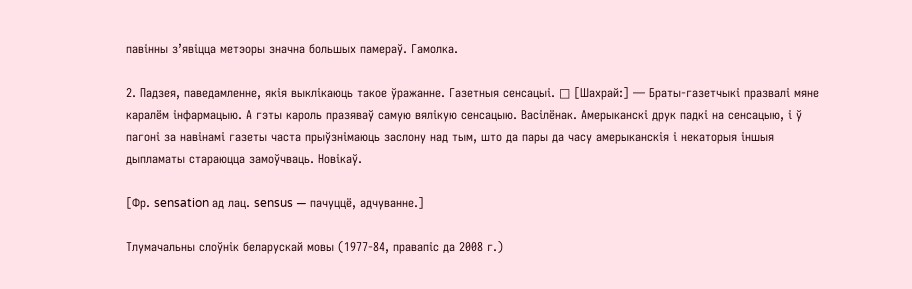павінны з’явіцца метэоры значна большых памераў. Гамолка.

2. Падзея, паведамленне, якія выклікаюць такое ўражанне. Газетныя сенсацыі. □ [Шахрай:] — Браты-газетчыкі празвалі мяне каралём інфармацыю. А гэты кароль празяваў самую вялікую сенсацыю. Васілёнак. Амерыканскі друк падкі на сенсацыю, і ў пагоні за навінамі газеты часта прыўзнімаюць заслону над тым, што да пары да часу амерыканскія і некаторыя іншыя дыпламаты стараюцца замоўчваць. Новікаў.

[Фр. sensation ад лац. sensus — пачуццё, адчуванне.]

Тлумачальны слоўнік беларускай мовы (1977-84, правапіс да 2008 г.)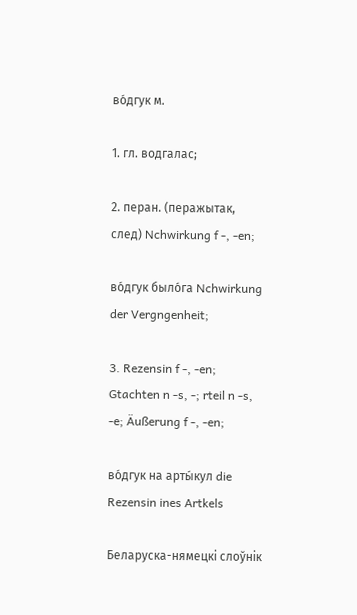во́дгук м.

1. гл. водгалас;

2. перан. (перажытак, след) Nchwirkung f -, -en;

во́дгук было́га Nchwirkung der Vergngenheit;

3. Rezensin f -, -en; Gtachten n -s, -; rteil n -s, -e; Äußerung f -, -en;

во́дгук на арты́кул die Rezensin ines Artkels

Беларуска-нямецкі слоўнік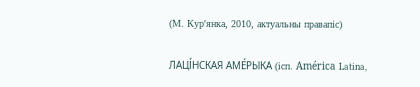(М. Кур'янка, 2010, актуальны правапіс)

ЛАЦІ́НСКАЯ АМЕ́РЫКА (ісп. América Latina,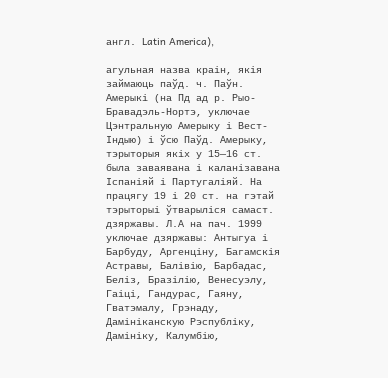англ. Latin America),

агульная назва краін, якія займаюць паўд. ч. Паўн. Амерыкі (на Пд ад р. Рыо-Бравадэль-Нортэ, уключае Цэнтральную Амерыку і Вест-Індыю) і ўсю Паўд. Амерыку, тэрыторыя якіх у 15—16 ст. была заваявана і каланізавана Іспаніяй і Партугаліяй. На працягу 19 і 20 ст. на гэтай тэрыторыі ўтварыліся самаст. дзяржавы. Л.А на пач. 1999 уключае дзяржавы: Антыгуа і Барбуду, Аргенціну, Багамскія Астравы, Балівію, Барбадас, Беліз, Бразілію, Венесуэлу, Гаіці, Гандурас, Гаяну, Гватэмалу, Грэнаду, Дамініканскую Рэспубліку, Дамініку, Калумбію,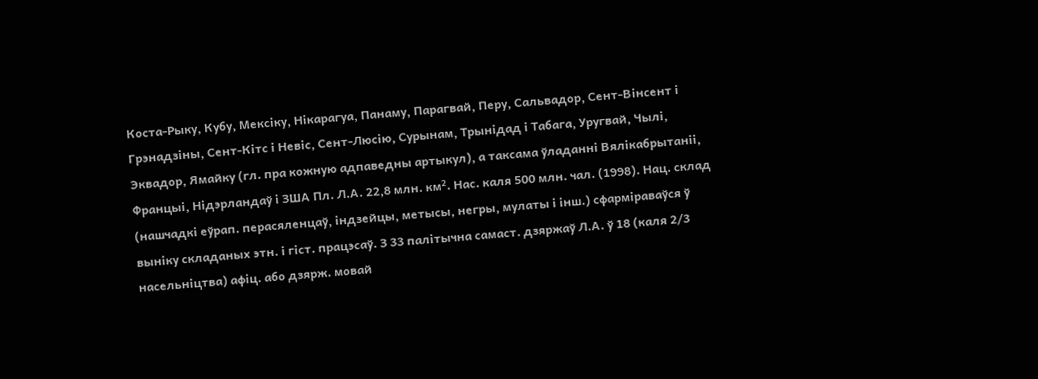Коста-Рыку, Кубу, Мексіку, Нікарагуа, Панаму, Парагвай, Перу, Сальвадор, Сент-Вінсент і Грэнадзіны, Сент-Кітс і Невіс, Сент-Люсію, Сурынам, Трынідад і Табага, Уругвай, Чылі, Эквадор, Ямайку (гл. пра кожную адпаведны артыкул), а таксама ўладанні Вялікабрытаніі, Францыі, Нідэрландаў і ЗША Пл. Л.А. 22,8 млн. км². Нас. каля 500 млн. чал. (1998). Нац. склад (нашчадкі еўрап. перасяленцаў, індзейцы, метысы, негры, мулаты і інш.) сфарміраваўся ў выніку складаных этн. і гіст. працэсаў. З 33 палітычна самаст. дзяржаў Л.А. ў 18 (каля 2/3 насельніцтва) афіц. або дзярж. мовай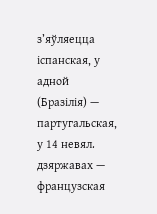з’яўляецца іспанская, у адной (Бразілія) — партугальская, у 14 невял. дзяржавах — французская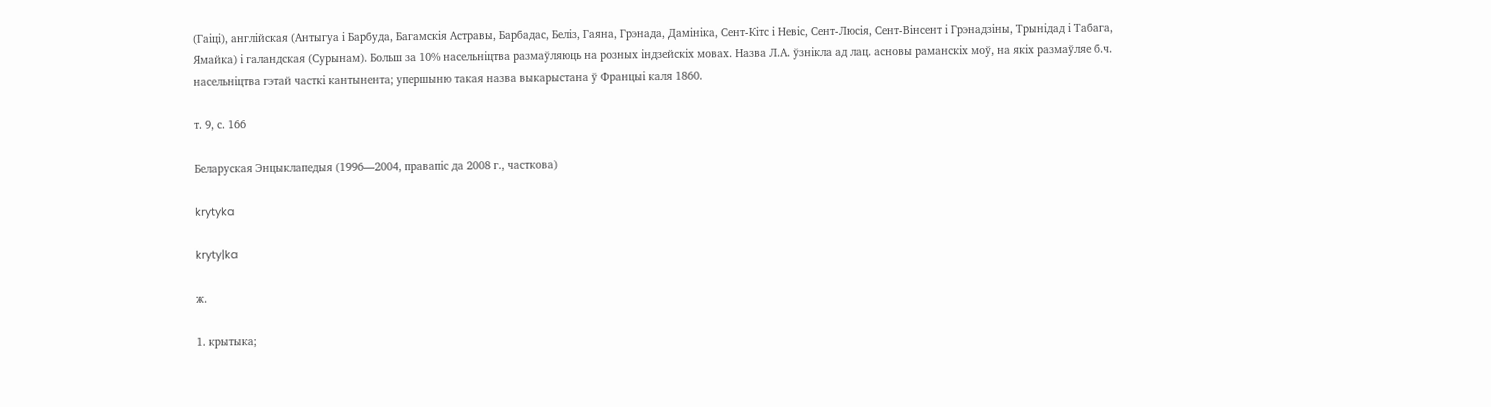(Гаіці), англійская (Антыгуа і Барбуда, Багамскія Астравы, Барбадас, Беліз, Гаяна, Грэнада, Дамініка, Сент-Кітс і Невіс, Сент-Люсія, Сент-Вінсент і Грэнадзіны, Трынідад і Табага, Ямайка) і галандская (Сурынам). Больш за 10% насельніцтва размаўляюць на розных індзейскіх мовах. Назва Л.А. ўзнікла ад лац. асновы раманскіх моў, на якіх размаўляе б.ч. насельніцтва гэтай часткі кантынента; упершыню такая назва выкарыстана ў Францыі каля 1860.

т. 9, с. 166

Беларуская Энцыклапедыя (1996—2004, правапіс да 2008 г., часткова)

krytyka

kryty|ka

ж.

1. крытыка;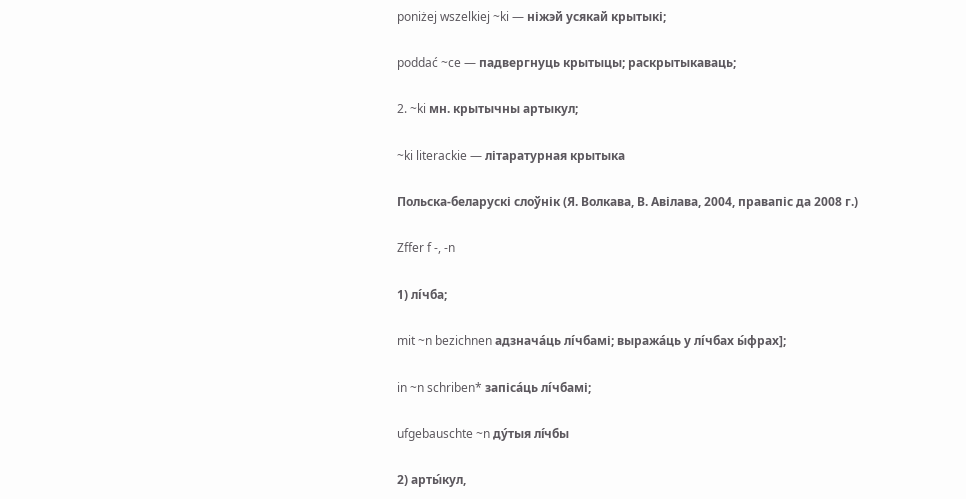poniżej wszelkiej ~ki — ніжэй усякай крытыкі;

poddać ~ce — падвергнуць крытыцы; раскрытыкаваць;

2. ~ki мн. крытычны артыкул;

~ki literackie — літаратурная крытыка

Польска-беларускі слоўнік (Я. Волкава, В. Авілава, 2004, правапіс да 2008 г.)

Zffer f -, -n

1) лі́чба;

mit ~n bezichnen адзнача́ць лі́чбамі; выража́ць у лі́чбах ы́фрах];

in ~n schriben* запіса́ць лі́чбамі;

ufgebauschte ~n ду́тыя лі́чбы

2) арты́кул,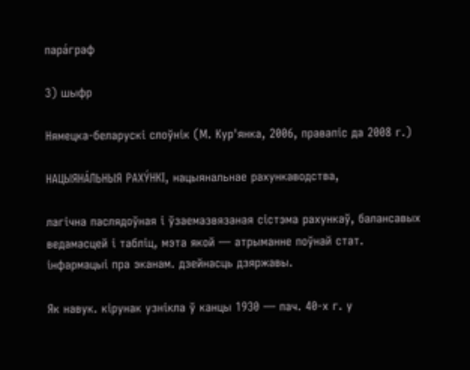пара́граф

3) шыфр

Нямецка-беларускі слоўнік (М. Кур'янка, 2006, правапіс да 2008 г.)

НАЦЫЯНА́ЛЬНЫЯ РАХУ́НКІ, нацыянальнае рахункаводства,

лагічна паслядоўная і ўзаемазвязаная сістэма рахункаў, балансавых ведамасцей і табліц, мэта якой — атрыманне поўнай стат. інфармацыі пра эканам. дзейнасць дзяржавы.

Як навук. кірунак узнікла ў канцы 1930 — пач. 40-х г. у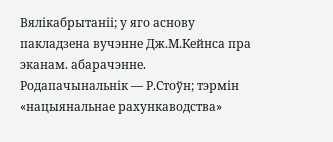Вялікабрытаніі; у яго аснову пакладзена вучэнне Дж.М.Кейнса пра эканам. абарачэнне. Родапачынальнік — Р.Стоўн; тэрмін «нацыянальнае рахункаводства»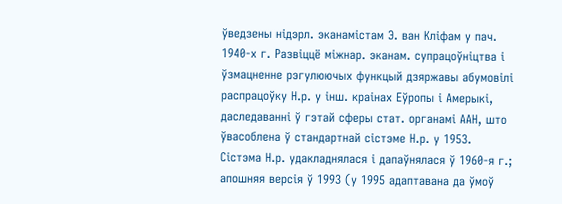ўведзены нідэрл. эканамістам Э. ван Кліфам у пач. 1940-х г. Развіццё міжнар. эканам. супрацоўніцтва і ўзмацненне рэгулюючых функцый дзяржавы абумовілі распрацоўку Н.р. у інш. краінах Еўропы і Амерыкі, даследаванні ў гэтай сферы стат. органамі ААН, што ўвасоблена ў стандартнай сістэме Н.р. у 1953. Сістэма Н.р. удакладнялася і дапаўнялася ў 1960-я г.; апошняя версія ў 1993 (у 1995 адаптавана да ўмоў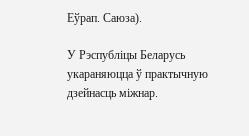Еўрап. Саюза).

У Рэспубліцы Беларусь укараняюцца ў практычную дзейнасць міжнар.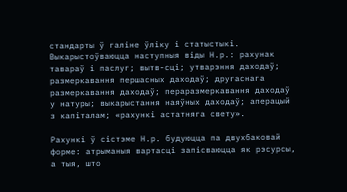стандарты ў галіне ўліку і статыстыкі. Выкарыстоўваюцца наступныя віды Н.р.: рахунак тавараў і паслуг; вытв-сці; утварэння даходаў; размеркавання першасных даходаў; другаснага размеркавання даходаў; пераразмеркавання даходаў у натуры; выкарыстання наяўных даходаў; аперацый з капіталам; «рахункі астатняга свету».

Рахункі ў сістэме Н.р. будуюцца па двухбаковай форме: атрыманыя вартасці запісваюцца як рэсурсы, а тыя, што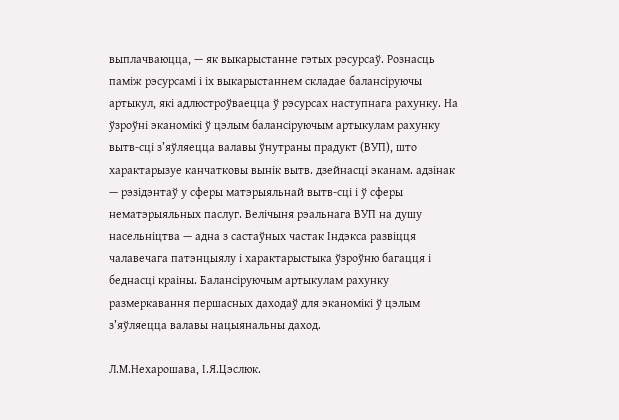выплачваюцца, — як выкарыстанне гэтых рэсурсаў. Рознасць паміж рэсурсамі і іх выкарыстаннем складае балансіруючы артыкул, які адлюстроўваецца ў рэсурсах наступнага рахунку. На ўзроўні эканомікі ў цэлым балансіруючым артыкулам рахунку вытв-сці з’яўляецца валавы ўнутраны прадукт (ВУП), што характарызуе канчатковы вынік вытв. дзейнасці эканам. адзінак — рэзідэнтаў у сферы матэрыяльнай вытв-сці і ў сферы нематэрыяльных паслуг. Велічыня рэальнага ВУП на душу насельніцтва — адна з састаўных частак Індэкса развіцця чалавечага патэнцыялу і характарыстыка ўзроўню багацця і беднасці краіны. Балансіруючым артыкулам рахунку размеркавання першасных даходаў для эканомікі ў цэлым з’яўляецца валавы нацыянальны даход.

Л.М.Нехарошава, І.Я.Цэслюк.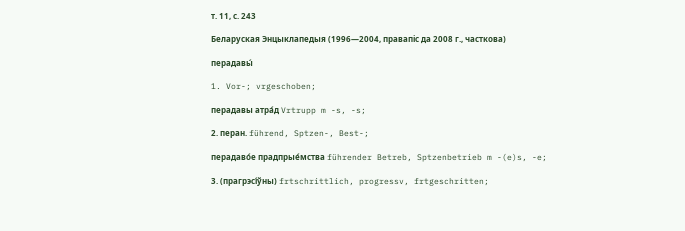т. 11, с. 243

Беларуская Энцыклапедыя (1996—2004, правапіс да 2008 г., часткова)

перадавы́

1. Vor-; vrgeschoben;

перадавы атра́д Vrtrupp m -s, -s;

2. перан. führend, Sptzen-, Best-;

перадаво́е прадпрые́мства führender Betreb, Sptzenbetrieb m -(e)s, -e;

3. (прагрэсі́ўны) frtschrittlich, progressv, frtgeschritten;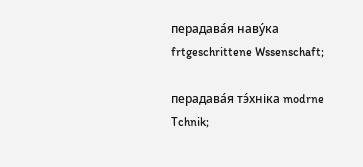перадава́я наву́ка frtgeschrittene Wssenschaft;

перадава́я тэ́хніка modrne Tchnik;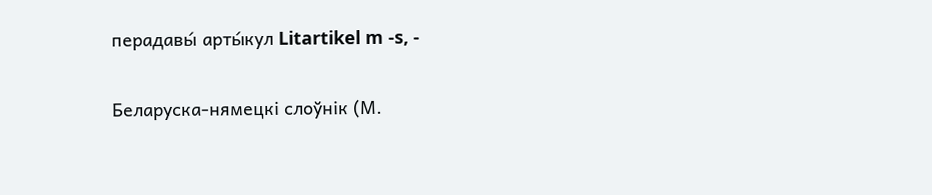перадавы́ арты́кул Litartikel m -s, -

Беларуска-нямецкі слоўнік (М.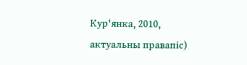Кур'янка, 2010, актуальны правапіс)